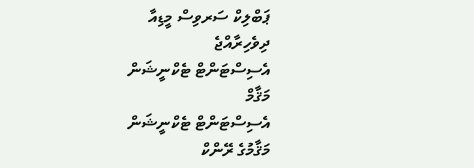ޕަބްލިކް ސަރވިސް މީޑިއާ
ދިވެހިރާއްޖެ
އެސިސްޓަންޓް ޓެކްނީޝަން
މަޤާމް
އެސިސްޓަންޓް ޓެކްނީޝަން
މަޤާމުގެ ރޭންކް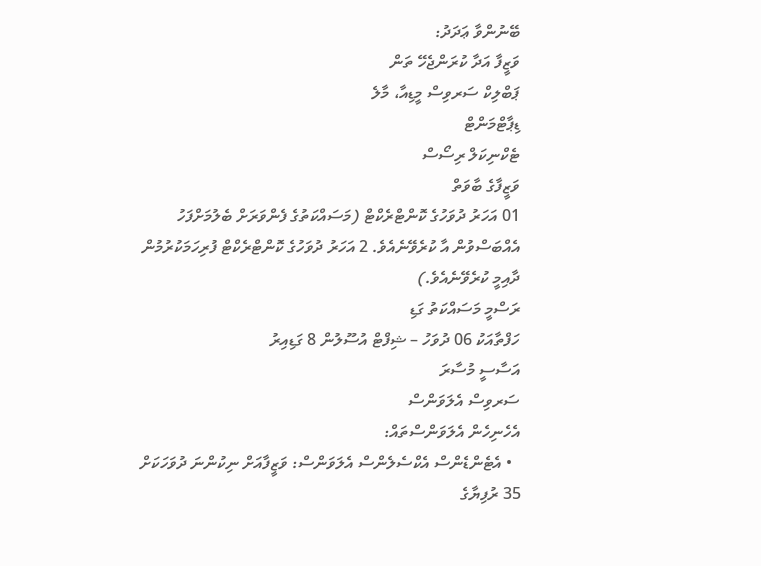ބޭނުންވާ ޢަދަދު:
ވަޒީފާ އަދާ ކުރަންޖެހޭ ތަން
ޕަބްލިކް ސަރވިސް މީޑިއާ، މާލެ
ޑިޕާޓްމަންޓް
ޓެކްނިކަލް ރިސޯސް
ވަޒީފާގެ ބާވަތް
01 އަހަރު ދުވަހުގެ ކޮންޓްރެކްޓް (މަސައްކަތުގެ ފެންވަރަށް ބެލުމަށްފަހު އެއްބަސްވުން އާ ކުރެވޭނެއެވެ. 2 އަހަރު ދުވަހުގެ ކޮންޓްރެކްޓް ފުރިހަމަކުރުމުން ދާއިމީ ކުރެވޭނެއެވެ.)
ރަސްމީ މަސައްކަތު ގަޑި
ހަފްތާއަކު 06 ދުވަހު – ޝިފްޓް އުސޫލުން 8 ގަޑިއިރު
އަސާސީ މުސާރަ
ސަރވިސް އެލަވަންސް
އެހެނިހެން އެލަވަންސްތައް:
  • އެޓެންޑެންސް އެކްސެލެންސް އެލަވަންސް: ވަޒީފާއަށް ނިކުންނަ ދުވަހަކަށް 35 ރުފިޔާގެ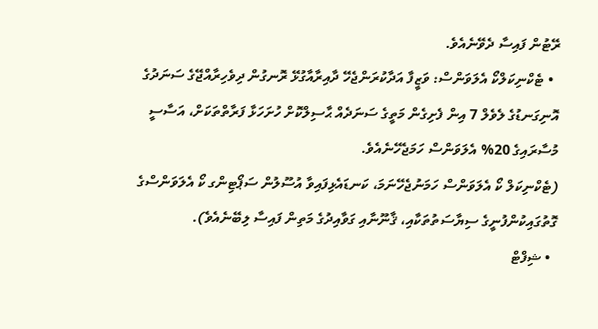ރޭޓުން ފައިސާ ދެވޭނެއެވެ.
  • ޓެކްނިކަލްކޯ އެލަވަންސް: ވަޒީފާ އަދާކުރަންޖެހޭ ދާއިރާއާގުޅޭ ރޮނގުން ދިވެހިރާއްޖޭގެ ސަނަދުގެ އޮނިގަނޑުގެ ލެވެލް 7 އިން ފެށިގެން މަތީގެ ސަނަދެއް ޙާސިލްކޮށް ހުށަހަޅާ ފަރާތްތަކަށް، އަސާސީ މުސާރައިގެ 20% އެލަވަންސް ހަމަޖެހޭނެއެވެ.
(ޓެކްނިކަލް ކޯ އެލަވަންސް ހަމަނުޖެހޭނަމަ، ކަނޑައެޅިފައިވާ އުސޫލުން ސަޕޯޓިންގ ކޯ އެލަވަންސްގެ ގޮތުގައިކުންފުނީގެ ސިޔާސަތުތަކާއި، ޤާނޫނާއި ގަވާއިދުގެ މަތިން ފައިސާ ލިބޭނެއެވެ).
  • ޝިފްޓް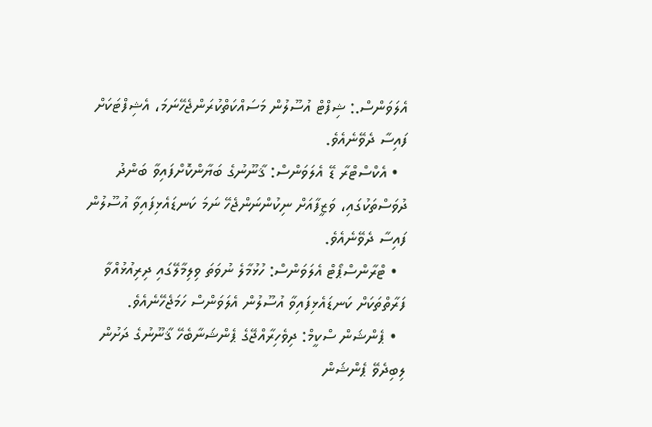އެލަވަންސް.: ޝިފްޓް އުސޫލުން މަސައްކަތްކުރަންޖެހޭނަމަ، އެޝިފްޓަކަށް ފައިސާ ދެވޭނެއެވެ.
  • އެކްސްޓްރާ ޑޭ އެލަވަންސް: ޤާނޫނުގެ ބަޔާންކޮށްފައިވާ ބަންދު ދުވަސްތަކުގައި، ވަޒީފާއަށް ނިކުންނަންޖެހޭ ނަމަ ކަނޑައެޅިފައިވާ އުސޫލުން ފައިސާ ދެވޭނެއެވެ.
  • ޓްރާންސްޕޯޓް އެލަވަންސް: ހުޅުމާލެ ނުވަތަ ވިލިމާލޭގައި ދިރިއުޅުއްވާ ފަރާތްތަކަށް ކަނޑައެޅިފައިވާ އުސޫލުން އެލަވަންސް ހަމަޖެހޭނެއެވެ.
  • ޕެންޝަން ސްކީމް: ދިވެހިރާއްޖޭގެ ޕެންޝަނާބެހޭ ޤާނޫނުގެ ދަށުން ލިބިދެވޭ ޕެންޝަން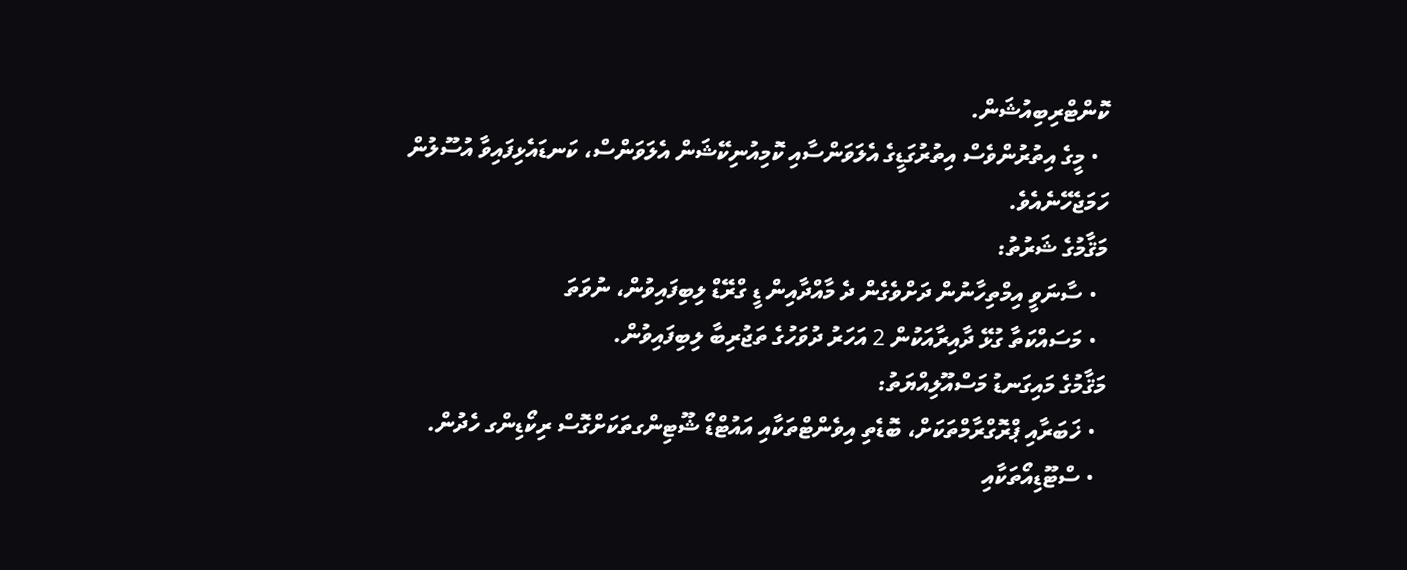ކޮންޓްރިބިއުޝަން.
  • މީގެ އިތުރުންވެސް އިތުރުގަޑީގެ އެލަވަންސާއި ކޮމިއުނިކޭޝަން އެލަވަންސް، ކަނޑައެޅިފައިވާ އުސޫލުން ހަމަޖެހޭނެއެވެ.
މަޤާމުގެ ޝަރުތު:
  • ސާނަވީ އިމްތިހާނުން ދަށްވެގެން ދެ މާއްދާއިން ޑީ ގްރޭޑް ލިބިފައިވުން، ނުވަތަ
  • މަސައްކަތާ ގުޅޭ ދާއިރާއަކުން 2 އަހަރު ދުވަހުގެ ތަޖުރިބާ ލިބިފައިވުން.
މަޤާމުގެ މައިގަނޑު މަސްއޫލިއްޔަތު:
  • ޚަބަރާއި ޕްރޮގްރާމްތަކަށް، ބޮޑެތި އިވެންޓްތަކާއި އައުޓްޑޯ ޝޫޓިންގތަކަށްގޮސް ރިކޯޑިންގ ހެދުން.
  • ސްޓޫޑިއޯތަކާއި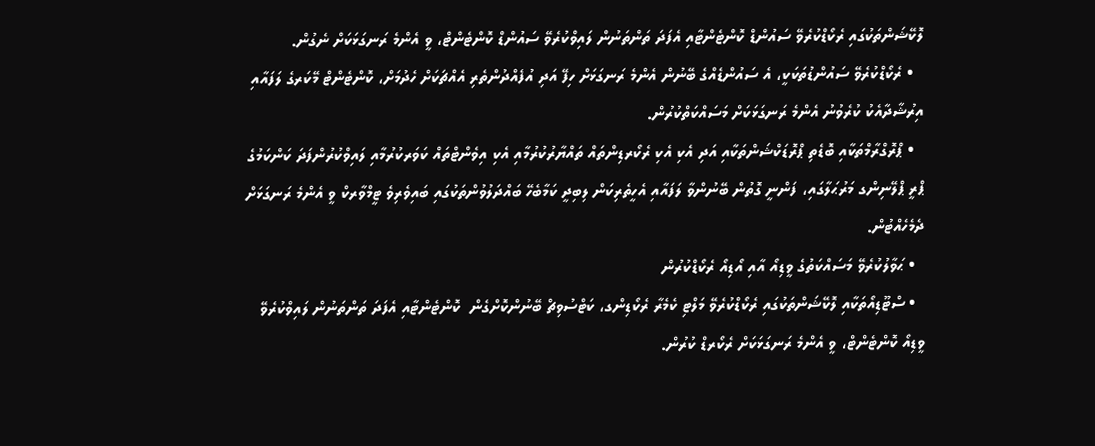ލޮކޭޝަންތަކުގައި ރެކޯޑްކުރެވޭ ސައުންޑް ކޮންޓެންޓާއި އެފަދަ ތަންތަނުން ލައިވްކުރެވޭ ސައުންޑް ކޮންޓެންޓް، ވީ އެންމެ ރަނގަޅަކަށް ނެގުން.
  • ރެކޯޑްކުރެވޭ ސައުންޑުތަކަކީ، އެ ސައުންޑެއްގެ ބޭނުން އެންމެ ރަނގަޅަށް ހިފޭ އަދި އުފެއްދުންތެރި އެއްޗަކަށް ހެދުމަށް، ކޮންޓެންޓް މޭކަރގެ ލަފައާއި އިރުޝާދާއެކު ކުރެވުނު އެންމެ ރަނގަޅަކަށް މަސައްކަތްކުރުން.
  • ޕްރޮގްރާމްތަކާއި ބޮޑެތި ޕްރޮޑަކްޝަންތަކާއި އަދި އެކި އެކި ރެކޯރޑިންތައް ތައްޔާރުކުރުމާއި އެކި އިވެންޓްތައް ކަވަރކުރުމާއި ލައިވްކުރުންފަދަ ކަންކަމުގެ ޕްރީ ޕްލޭނިންގ މަރުޙަލާގައި، ފަންނީ ގޮތުން ބޭނުންވާ ލަފައާއި އެހީތެރިކަން ލިބިދީ ކަމާބެހޭ ބައްދަލުވުންތަކުގައި ބައިވެރިވެ ޓީމްވާރކް ވީ އެންމެ ރަނގަޅަށް ދެމެހެއްޓުން.
  • ޙަވާލުކުރެވޭ މަސައްކަތުގެ ވީޑިއޯ އާއި އޯޑިއޯ ރެކޯޑްކުރުން
  • ސްޓޫޑިއޯތަކާއި ލޮކޭޝަންތަކުގައި ރެކޯޑްކުރެވޭ މަލްޓި ކެމެރާ ރެކޯޑިންގ، ކަޓްސުވިޗް ބޭނުންކޮށްގެން  ކޮންޓެންޓާއި އެފަދަ ތަންތަނުން ލައިވްކުރެވޭ ވީޑިއޯ ކޮންޓެންޓް، ވީ އެންމެ ރަނގަޅަކަށް ރެކޯރޑް ކުރުން.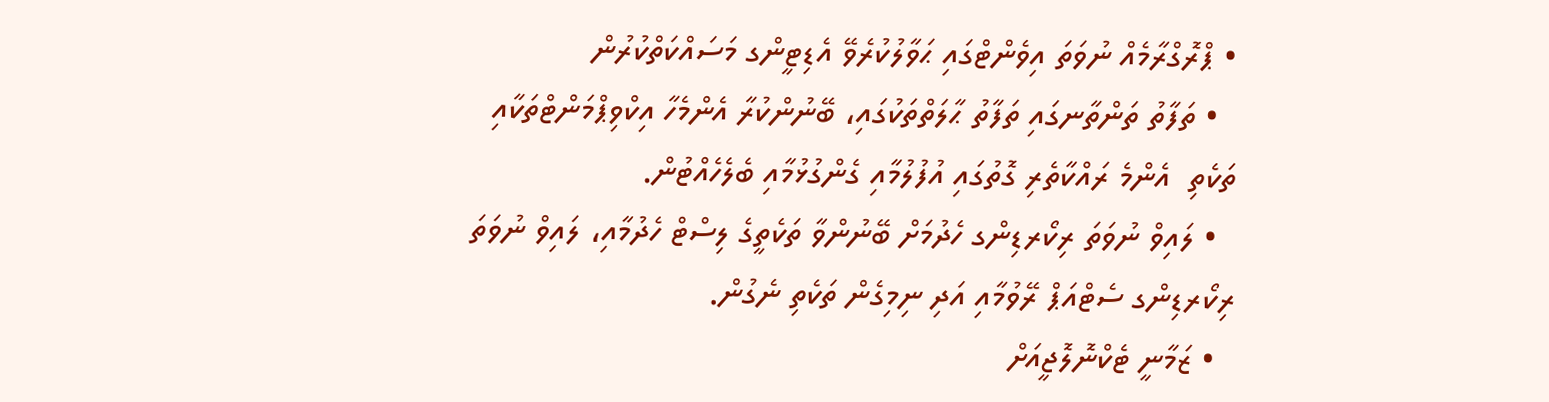• ޕްރޮގްރާމެއް ނުވަތަ އިވެންޓްގައި ޙަވާލުކުރެވޭ އެޑިޓީންގ މަސައްކަތްކުރުން
  • ތަފާތު ތަންތާނގައި ތަފާތު ޙާލަތްތަކުގައި، ބޭނުންކުރާ އެންމެހާ އިކްވިޕްމަންޓްތަކާއި ތަކެތި  އެންމެ ރައްކާތެރި ގޮތުގައި އުފުލުމާއި ގެންގުޅުމާއި ބެލެހެއްޓުން.
  • ލައިވް ނުވަތަ ރިކޯރޑިންގ ހެދުމަށް ބޭނުންވާ ތަކެތީގެ ލިސްޓް ހެދުމާއި، ލައިވް ނުވަތަ ރިކޯރޑިންގ ސެޓްއަޕް ރޭވުމާއި އަދި ނިމިގެން ތަކެތި ނެގުން.
  • ޒަމާނީ ޓެކްނޮލޮޖީއަށް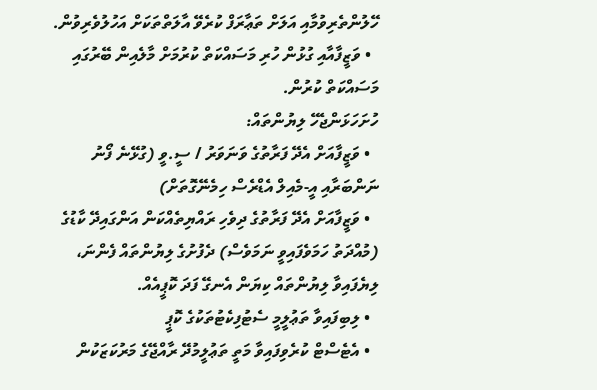ހޭލުންތެރިވުމާއި އަލަށް ތަޢާރަފް ކުރެވޭ އާލަތްތަކަށް އަހުލުވެރިވުން.
  • ވަޒީފާއާއި ގުޅުން ހުރި މަސައްކަތް ކުރުމަށް މާލެއިން ބޭރުގައި މަސައްކަތް ކުރުން.
ހުށަހަޅަންޖެހޭ ލިޔުންތައް:
  • ވަޒީފާއަށް އެދޭ ފަރާތުގެ ވަނަވަރު / ސީ.ވީ (ގުޅޭނެ ފޯނު ނަންބަރާއި އީ-މެއިލް އެޑްރެސް ހިމެނޭގޮތަށް)
  • ވަޒީފާއަށް އެދޭ ފަރާތުގެ ދިވެހި ރައްޔިތެއްކަން އަންގައިދޭ ކާޑުގެ (މުއްދަތު ހަމަވެފައިވީ ނަމަވެސް) ދެފުށުގެ ލިޔުންތައް ފެންނަ، ލިޔެފައިވާ ލިޔުންތައް ކިޔަން އެނގޭ ފަދަ ކޮޕީއެއް.
  • ލިބިފައިވާ ތަޢުލީމީ ސެޓުފިކެޓުތަކުގެ ކޮޕީ
  • އެޓެސްޓް ކުރެވިފައިވާ މަތީ ތަޢުލީމުދޭ ރާއްޖޭގެ މަރުކަޒަކުން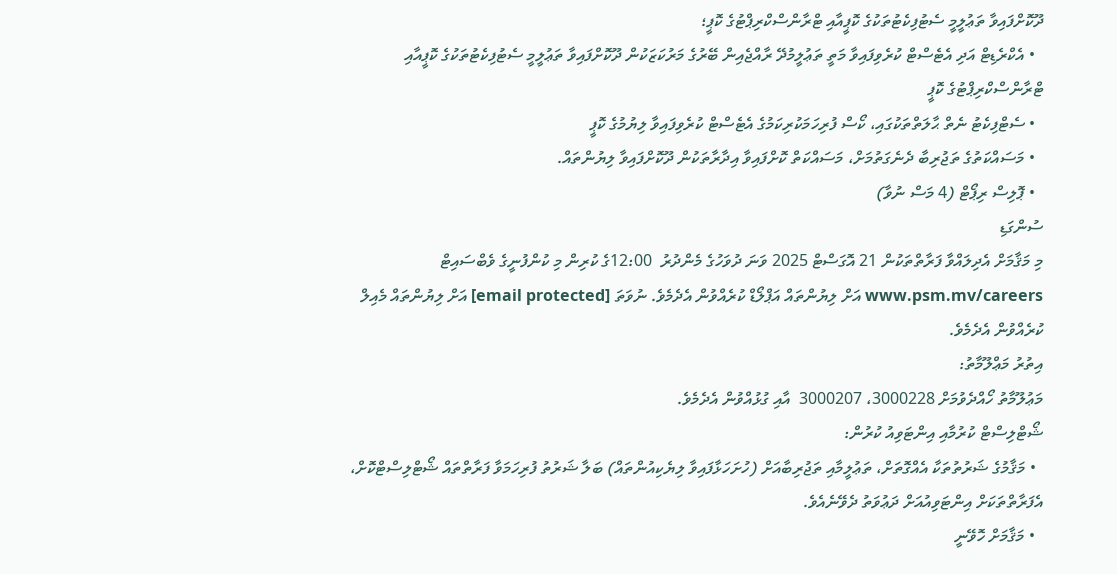ދޫކޮށްފައިވާ ތަޢުލީމީ ސެޓުފިކެޓުތަކުގެ ކޮޕީއާއި ޓްރާންސްކްރިޕްޓުގެ ކޮޕީ؛
  • އެކްރެޑިޓް އަދި އެޓެސްޓް ކުރެވިފައިވާ މަތީ ތަޢުލީމުދޭ ރާއްޖެއިން ބޭރުގެ މަރުކަޒަކުން ދޫކޮށްފައިވާ ތަޢުލީމީ ސެޓުފިކެޓުތަކުގެ ކޮޕީއާއި ޓްރާންސްކްރިޕްޓުގެ ކޮޕީ
  • ސެޓްފިކެޓު ނެތް ޙާލަތްތަކުގައި، ކޯސް ފުރިހަމަކުރިކަމުގެ އެޓެސްޓް ކުރެވިފައިވާ ލިޔުމުގެ ކޮޕީ
  • މަސައްކަތުގެ ތަޖުރިބާ ދެނެގަތުމަށް، މަސައްކަތް ކޮށްފައިވާ އިދާރާތަކުން ދޫކޮށްފައިވާ ލިޔުންތައް.
  • ޕޮލިސް ރިޕޯޓް (4 މަސް ނުވާ)
ސުންގަޑި
މި މަޤާމަށް އެދިލައްވާ ފަރާތްތަކުން 21 އޮގަސްޓް 2025 ވަނަ ދުވަހުގެ މެންދުރު  12:00ގެ ކުރިން މި ކުންފުނީގެ ވެބްސައިޓް www.psm.mv/careers އަށް ލިޔުންތައް އަޕްލޯޑް ކުރެއްވުން އެދެމެވެ. ނުވަތަ [email protected] އަށް ލިޔުންތައް މެއިލް ކުރެއްވުން އެދެމެވެ.
އިތުރު މަޢްލޫމާތު:
މަޢުލޫމާތު ހޯއްދެވުމަށް 3000228، 3000207  އާއި ގުޅުއްވުން އެދެމެވެ.
ޝޯޓްލިސްޓް ކުރުމާއި އިންޓަވިއު ކުރުން:
  • މަޤާމުގެ ޝަރުތުތަކާ އެއްގޮތަށް، ތަޢުލީމާއި ތަޖުރިބާއަށް (ހުށަހަޅާފައިވާ ލިޔެކިއުންތައް) ބަލާ ޝަރުތު ފުރިހަމަވާ ފަރާތްތައް ޝޯޓްލިސްޓްކޮށް، އެފަރާތްތަކަށް އިންޓަވިއުއަށް ދަޢުވަތު ދެވޭނެއެވެ.
  • މަޤާމަށް ހޮވޭނީ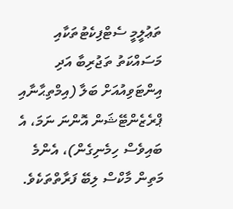ތަޢުލީމީ ސެޓްފިކެޓުތަކާއި މަސައްކަތު ތަޖުރިބާ އަދި އިންޓަވިއުއަށް ބަލާ (އިމްތިޙާނާއި ޕްރެޒެންޓޭޝަން އޮންނަ ނަމަ، އެ ބައިވެސް ހިމެނިގެން)، އެންމެ މަތިން މާކްސް ލިބޭ ފަރާތްތަކެވެ.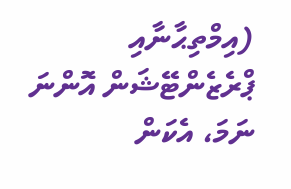(އިމްތިޙާނާއި ޕްރެޒެންޓޭޝަން އޮންނަ ނަމަ، އެކަން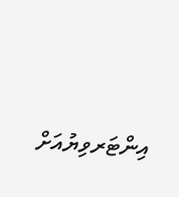އިންޓަރވިޔުއަށް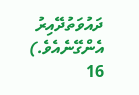ދައުވަތުދޭއިރު އެންގޭނެއެވެ.)
16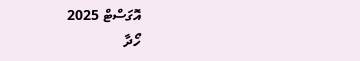އޮގަސްޓް 2025
ހޯދާ